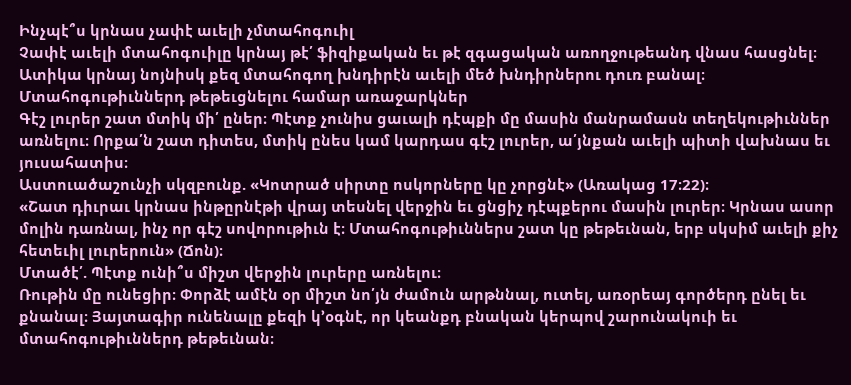Ինչպէ՞ս կրնաս չափէ աւելի չմտահոգուիլ
Չափէ աւելի մտահոգուիլը կրնայ թէ՛ ֆիզիքական եւ թէ զգացական առողջութեանդ վնաս հասցնել։ Ատիկա կրնայ նոյնիսկ քեզ մտահոգող խնդիրէն աւելի մեծ խնդիրներու դուռ բանալ։
Մտահոգութիւններդ թեթեւցնելու համար առաջարկներ
Գէշ լուրեր շատ մտիկ մի՛ ըներ։ Պէտք չունիս ցաւալի դէպքի մը մասին մանրամասն տեղեկութիւններ առնելու։ Որքա՛ն շատ դիտես, մտիկ ընես կամ կարդաս գէշ լուրեր, ա՛յնքան աւելի պիտի վախնաս եւ յուսահատիս։
Աստուածաշունչի սկզբունք. «Կոտրած սիրտը ոսկորները կը չորցնէ» (Առակաց 17։22)։
«Շատ դիւրաւ կրնաս ինթըրնէթի վրայ տեսնել վերջին եւ ցնցիչ դէպքերու մասին լուրեր։ Կրնաս ասոր մոլին դառնալ, ինչ որ գէշ սովորութիւն է։ Մտահոգութիւններս շատ կը թեթեւնան, երբ սկսիմ աւելի քիչ հետեւիլ լուրերուն» (Ճոն)։
Մտածէ՛. Պէտք ունի՞ս միշտ վերջին լուրերը առնելու։
Ռութին մը ունեցիր։ Փորձէ ամէն օր միշտ նո՛յն ժամուն արթննալ, ուտել, առօրեայ գործերդ ընել եւ քնանալ։ Յայտագիր ունենալը քեզի կ’օգնէ, որ կեանքդ բնական կերպով շարունակուի եւ մտահոգութիւններդ թեթեւնան։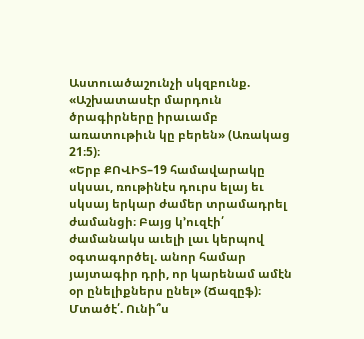Աստուածաշունչի սկզբունք. «Աշխատասէր մարդուն ծրագիրները իրաւամբ առատութիւն կը բերեն» (Առակաց 21։5)։
«Երբ ՔՈՎԻՏ–19 համավարակը սկսաւ, ռութինէս դուրս ելայ եւ սկսայ երկար ժամեր տրամադրել ժամանցի։ Բայց կ’ուզէի՛ ժամանակս աւելի լաւ կերպով օգտագործել. անոր համար յայտագիր դրի, որ կարենամ ամէն օր ընելիքներս ընել» (Ճազըֆ)։
Մտածէ՛. Ունի՞ս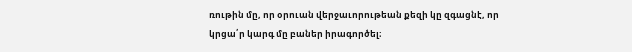ռութին մը, որ օրուան վերջաւորութեան քեզի կը զգացնէ, որ կրցա՛ր կարգ մը բաներ իրագործել։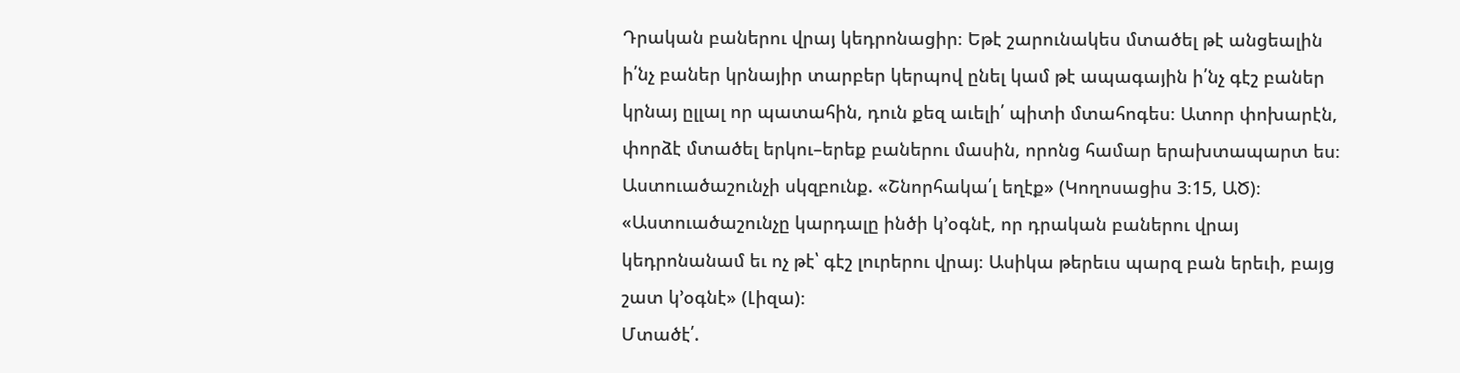Դրական բաներու վրայ կեդրոնացիր։ Եթէ շարունակես մտածել թէ անցեալին ի՛նչ բաներ կրնայիր տարբեր կերպով ընել կամ թէ ապագային ի՛նչ գէշ բաներ կրնայ ըլլալ որ պատահին, դուն քեզ աւելի՛ պիտի մտահոգես։ Ատոր փոխարէն, փորձէ մտածել երկու–երեք բաներու մասին, որոնց համար երախտապարտ ես։
Աստուածաշունչի սկզբունք. «Շնորհակա՛լ եղէք» (Կողոսացիս 3։15, ԱԾ)։
«Աստուածաշունչը կարդալը ինծի կ’օգնէ, որ դրական բաներու վրայ կեդրոնանամ եւ ոչ թէ՝ գէշ լուրերու վրայ։ Ասիկա թերեւս պարզ բան երեւի, բայց շատ կ’օգնէ» (Լիզա)։
Մտածէ՛.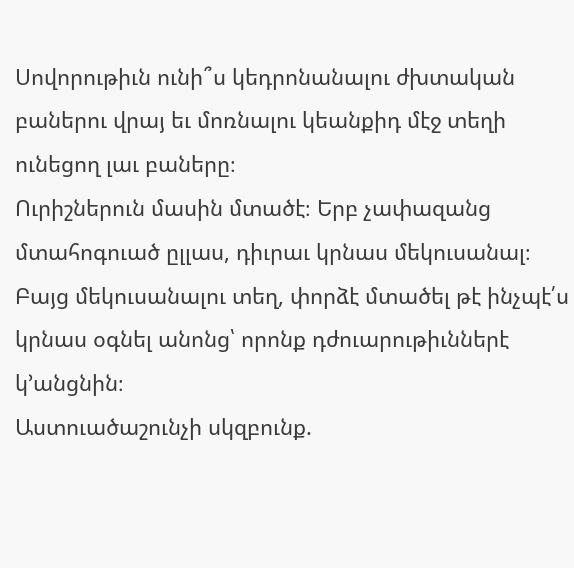Սովորութիւն ունի՞ս կեդրոնանալու ժխտական բաներու վրայ եւ մոռնալու կեանքիդ մէջ տեղի ունեցող լաւ բաները։
Ուրիշներուն մասին մտածէ։ Երբ չափազանց մտահոգուած ըլլաս, դիւրաւ կրնաս մեկուսանալ։ Բայց մեկուսանալու տեղ, փորձէ մտածել թէ ինչպէ՛ս կրնաս օգնել անոնց՝ որոնք դժուարութիւններէ կ’անցնին։
Աստուածաշունչի սկզբունք.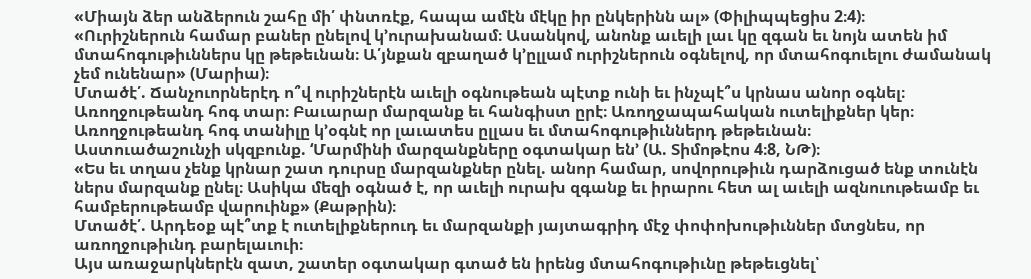«Միայն ձեր անձերուն շահը մի՛ փնտռէք, հապա ամէն մէկը իր ընկերինն ալ» (Փիլիպպեցիս 2։4)։
«Ուրիշներուն համար բաներ ընելով կ’ուրախանամ։ Ասանկով, անոնք աւելի լաւ կը զգան եւ նոյն ատեն իմ մտահոգութիւններս կը թեթեւնան։ Ա՛յնքան զբաղած կ’ըլլամ ուրիշներուն օգնելով, որ մտահոգուելու ժամանակ չեմ ունենար» (Մարիա)։
Մտածէ՛. Ճանչուորներէդ ո՞վ ուրիշներէն աւելի օգնութեան պէտք ունի եւ ինչպէ՞ս կրնաս անոր օգնել։
Առողջութեանդ հոգ տար։ Բաւարար մարզանք եւ հանգիստ ըրէ։ Առողջապահական ուտելիքներ կեր։ Առողջութեանդ հոգ տանիլը կ’օգնէ որ լաւատես ըլլաս եւ մտահոգութիւններդ թեթեւնան։
Աստուածաշունչի սկզբունք. ‘Մարմինի մարզանքները օգտակար են’ (Ա. Տիմոթէոս 4։8, ՆԹ)։
«Ես եւ տղաս չենք կրնար շատ դուրսը մարզանքներ ընել. անոր համար, սովորութիւն դարձուցած ենք տունէն ներս մարզանք ընել։ Ասիկա մեզի օգնած է, որ աւելի ուրախ զգանք եւ իրարու հետ ալ աւելի ազնուութեամբ եւ համբերութեամբ վարուինք» (Քաթրին)։
Մտածէ՛. Արդեօք պէ՞տք է ուտելիքներուդ եւ մարզանքի յայտագրիդ մէջ փոփոխութիւններ մտցնես, որ առողջութիւնդ բարելաւուի։
Այս առաջարկներէն զատ, շատեր օգտակար գտած են իրենց մտահոգութիւնը թեթեւցնել՝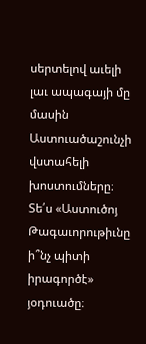սերտելով աւելի լաւ ապագայի մը մասին Աստուածաշունչի վստահելի խոստումները։ Տե՛ս «Աստուծոյ Թագաւորութիւնը ի՞նչ պիտի իրագործէ» յօդուածը։